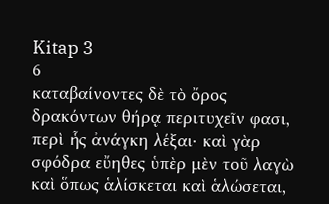Kitap 3
6
καταβαίνοντες δὲ τὸ ὄρος δρακόντων θήρᾳ περιτυχεῖν φασι, περὶ ἧς ἀνάγκη λέξαι· καὶ γὰρ σφόδρα εὔηθες ὑπὲρ μὲν τοῦ λαγὼ καὶ ὅπως ἁλίσκεται καὶ ἁλώσεται,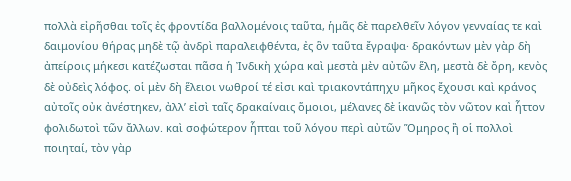πολλὰ εἰρῆσθαι τοῖς ἐς φροντίδα βαλλομένοις ταῦτα, ἡμᾶς δὲ παρελθεῖν λόγον γενναίας τε καὶ δαιμονίου θήρας μηδὲ τῷ ἀνδρὶ παραλειφθέντα, ἐς ὃν ταῦτα ἔγραψα· δρακόντων μὲν γὰρ δὴ ἀπείροις μήκεσι κατέζωσται πᾶσα ἡ Ἰνδικὴ χώρα καὶ μεστὰ μὲν αὐτῶν ἕλη, μεστὰ δὲ ὄρη, κενὸς δὲ οὐδεὶς λόφος. οἱ μὲν δὴ ἕλειοι νωθροί τέ εἰσι καὶ τριακοντάπηχυ μῆκος ἔχουσι καὶ κράνος αὐτοῖς οὐκ ἀνέστηκεν, ἀλλʼ εἰσὶ ταῖς δρακαίναις ὅμοιοι, μέλανες δὲ ἱκανῶς τὸν νῶτον καὶ ἧττον φολιδωτοὶ τῶν ἄλλων. καὶ σοφώτερον ἧπται τοῦ λόγου περὶ αὐτῶν Ὅμηρος ἢ οἱ πολλοὶ ποιηταί, τὸν γὰρ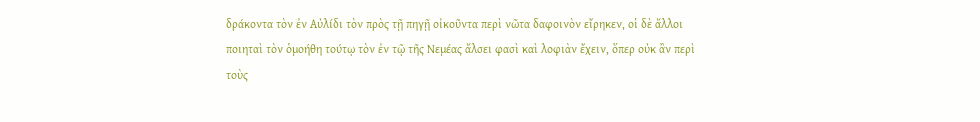δράκοντα τὸν ἐν Αὐλίδι τὸν πρὸς τῇ πηγῇ οἰκοῦντα περὶ νῶτα δαφοινὸν εἴρηκεν, οἱ δὲ ἄλλοι ποιηταὶ τὸν ὁμοήθη τούτῳ τὸν ἐν τῷ τῆς Νεμέας ἄλσει φασὶ καὶ λοφιὰν ἔχειν, ὅπερ οὐκ ἂν περὶ τοὺς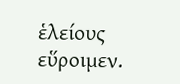ἑλείους εὕροιμεν.